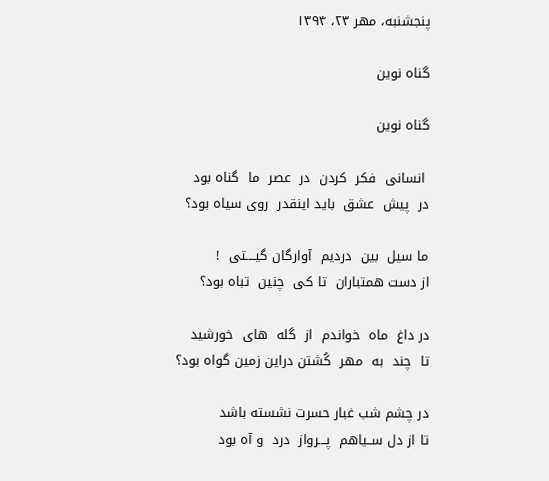پنجشنبه، مهر ۲۳، ۱۳۹۴

گناه نوین

گناه نوین

 انسانی  فکر  کردن  در  عصر  ما  گناه بود
در  پیش  عشق  باید اینقدر  روی سیاه بود؟

ما سیل  بین  دردیم  آوارگان گیــــتی  !
از دست همتباران  تا کی  چنین  تباه بود؟

در داغ  ماه  خواندم  از  گله  های  خورشید
تا  چند  به  مهر  کُشتن دراین زمین گواه بود؟

در چشم شب غبار حسرت نشسته باشد
تا از دل ســیاهم  پـــرواز  درد  و آه بود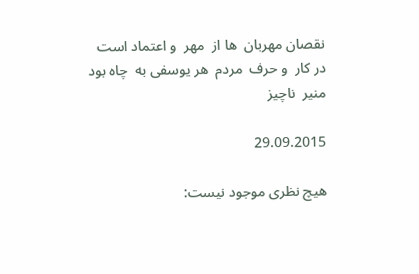نقصان مهربان  ها از  مهر  و اعتماد است
در کار  و حرف  مردم  هر یوسفی به  چاه بود
منیر  ناچیز

29.09.2015

هیچ نظری موجود نیست: